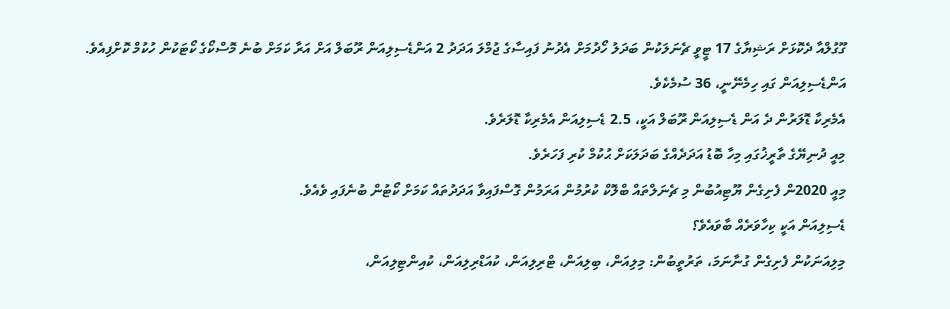ގޫގުލްއާ ދެކޮޅަށް ރަޝިޔާގެ 17 ޓީވީ ޗެނަލަކުން ބަދަލު ހޯދުމަށް އެދުނު ފައިސާގެ ޖުމްލަ އަދަދު 2 އަންޑެސިލިއަން ރޫބަލް އަށް އަރާ ކަމަށް ބުނެ މޮސްކޯގެ ކޯޓަކުން ހުކުމް ކޮށްފިއެވެ.
އަންޑެސިލިއަން ގައި ހިމެނޭނީ، 36 ސުމެކެވެ.
އެމެރިކާ ޑޮލަރުން ދެ އަން ޑެސިލިއަން ރޫބަލް އަކީ، 2.5 ޑެސިލިއަން އެމެރިކާ ޑޮލަރެވެ.
މިއީ ދުނިޔޭގެ ތާރީޚުގައި މިހާ ބޮޑު އަދަދެއްގެ ބަދަލަކަށް ޙުކުމް ކުރި ފަހަރެވެ.
މިއީ 2020ން ފެށިގެން ޔޫޓިއުބުން މި ޗެނަލްތައް ބްލޮކް ކުރުމުން އަރަމުން ގޮސްފައިވާ އަދަދުތައް ކަމަށް ކޯޓުން ބުނެފައި ވެއެވެ.
ޑެސިލިއަން އަކީ ކިހާވަރެއް ބާވައެވެ؟
މިލިއަނަކުން ފެށިގެން ގުނާނަމަ، ތަރުތީބުން: މިލިއަން، ބިލިއަން، ޓްރިލިއަން، ކުއަޑްރިލިއަން، ކުއިންޓިލިއަން،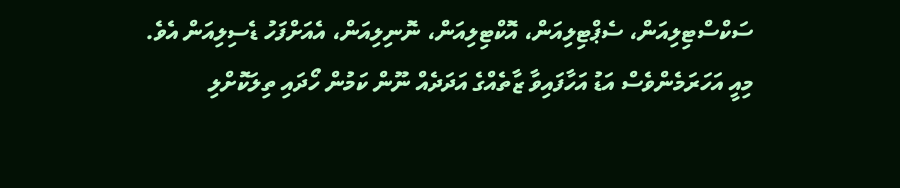ސަކްސްޓިލިއަން، ސެޕްޓިލިއަން، އޮކްޓިލިއަން، ނޮނިލިއަން، އެއަށްފަހު ޑެސިލިއަން އެވެ.
މިއީ އަހަރަމެންވެސް އަޑު އަހާފައިވާ ޒާތެއްގެ އަދަދެއް ނޫން ކަމުން ހޯދައި ތިލަކޮށްލި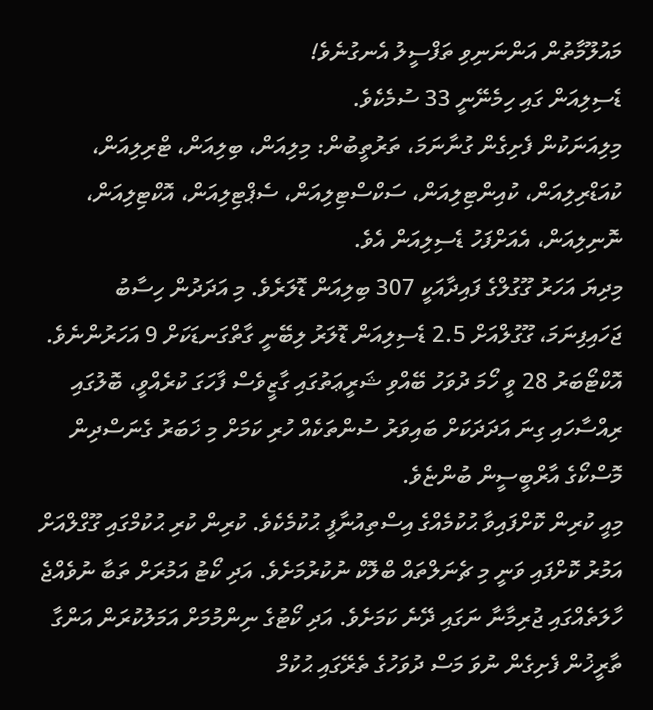މައުލޫމާތުން އަންނަނިވި ތަފްސީލު އެނގުނެވެ!
ޑެސިލިއަން ގައި ހިމެނޭނީ 33 ސުމެކެވެ.
މިލިއަނަކުން ފެށިގެން ގުނާނަމަ، ތަރުތީބުން: މިލިއަން، ބިލިއަން، ޓްރިލިއަން، ކުއަޑްރިލިއަން، ކުއިންޓިލިއަން، ސަކްސްޓިލިއަން، ސެޕްޓިލިއަން، އޮކްޓިލިއަން، ނޮނިލިއަން، އެއަށްފަހު ޑެސިލިއަން އެވެ.
މިދިޔަ އަހަރު ގޫގުލްގެ ފައިދާއަކީ 307 ބިލިއަން ޑޮލަރެވެ. މި އަދަދުން ހިސާބު ޖަހައިފިނަމަ، ގޫގުލްއަށް 2.5 ޑެސިލިއަން ޑޮލަރު ލިބޭނީ ގާތްގަނޑަކަށް 9 އަހަރުންނެވެ.
އޮކްޓޯބަރު 28 ވީ ހޯމަ ދުވަހު ބޭއްވި ޝަރީޢަތުގައި ގާޒީވެސް ފާހަގަ ކުރެއްވީ، ބޮލުގައި ރިއްސާހައި ގިނަ އަދަދަކަށް ބައިވަރު ސުންތަކެއް ހުރި ކަމަށް މި ޚަބަރު ގެނަސްދިން މޮސްކޯގެ އާރްބީސީން ބުންޏެވެ.
މިއީ ކުރިން ކޮށްފައިވާ ޙުކުމެއްގެ އިސްތިއުނާފީ ޙުކުމެކެވެ. ކުރިން ކުރި ޙުކުމްގައި ގޫގްލްއަށް އަމުރު ކޮށްފައި ވަނީ މި ޗެނަލްތައް ބްލޮކް ނުކުރުމަށެވެ. އަދި ކޯޓު އަމުރަށް ތަބާ ނުވެއްޖެ ހާލަތެއްގައި ޖުރިމާނާ ނަގައި ދޭނެ ކަމަށެވެ. އަދި ކޯޓުގެ ނިންމުމަށް އަމަލުކުރަން އަންގާ ތާރީޚުން ފެށިގެން ނުވަ މަސް ދުވަހުގެ ތެރޭގައި ޙުކުމް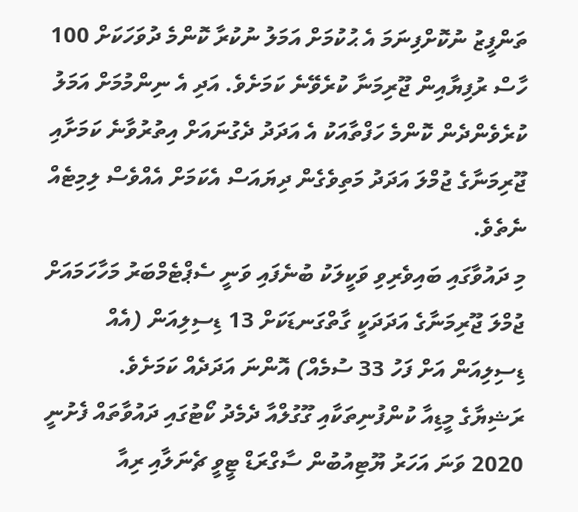ތަންފީޒު ނުކޮށްފިނަމަ އެ ޙުކުމަށް އަމަލު ނުކުރާ ކޮންމެ ދުވަހަކަށް 100 ހާސް ރުފިޔާއިން ޖޫރިމަނާ ކުރެވޭނެ ކަމަށެވެ. އަދި އެ ނިންމުމަށް އަމަލު ކުރެވެންދެން ކޮންމެ ހަފްތާއަކު އެ އަދަދު ދެގުނައަށް އިތުރުވާނެ ކަމަށާއި ޖޫރިމަނާގެ ޖުމްލަ އަދަދު މަތިވެގެން ދިޔައަސް އެކަމަށް އެއްވެސް ލިމިޓެއް ނެތެވެ.
މި ދައުވާގައި ބައިވެރިވި ވަކީލަކު ބުނެފައި ވަނީ ސެޕްޓެމްބަރު މަހާހަމައަށް ޖުމްލަ ޖޫރިމަނާގެ އަދަދަކީ ގާތްގަނޑަކަށް 13 ޑިސިލިއަން (އެއް ޑިސިލިއަން އަށް ފަހު 33 ސުމެއް) އޮންނަ އަދަދެއް ކަމަށެވެ.
ރަޝިޔާގެ މީޑިއާ ކުންފުނިތަކާއި ގޫގުލްއާ ދެމެދު ކޯޓުގައި ދައުވާތައް ފެށުނީ 2020 ވަނަ އަހަރު ޔޫޓިއުބުން ސާގްރަޑް ޓީވީ ޗެނަލާއި ރިއާ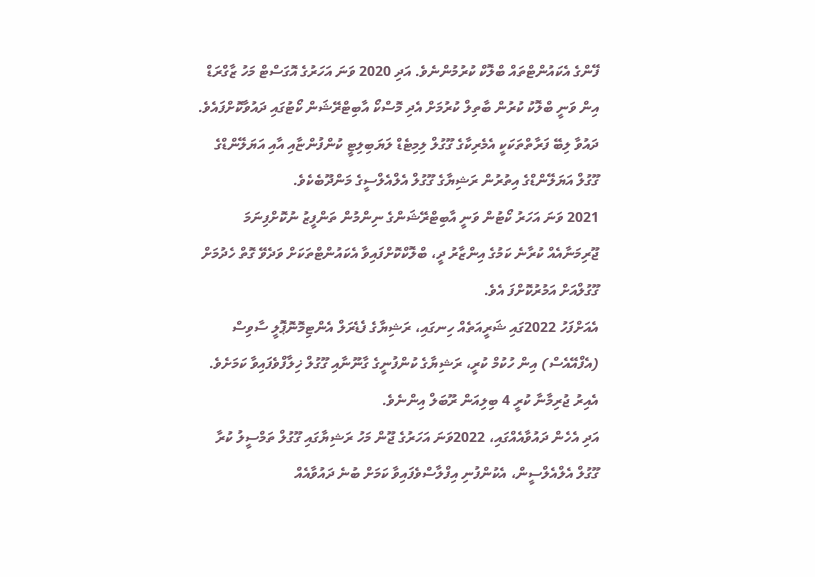ފޭންގެ އެކައުންޓްތައް ބްލޮކް ކުރުމުންނެވެ. އަދި 2020 ވަނަ އަހަރުގެ އޮގަސްޓް މަހު ޒާގްރަޑް އިން ވަނީ ބްލޮކު ކުރުން ބާތިލް ކުރުމަށް އެދި މޮސްކޯ އާބިޓްރޭޝަން ކޯޓުގައި ދައުވާކޮށްފައެވެ.
ދައުވާ ލިބޭ ފަރާތްތަކަކީ އެމެރިކާގެ ގޫގުލް ލިމިޓެޑް ލަޔަބިލިޓީ ކުންފުންޏާއި އާއި އަޔަލޭންޑްގެ ގޫގުލް އަޔަލޭންޑްގެ އިތުރުން ރަޝިޔާގެ ގޫގުލް އެލްއެލްސީގެ މަންދޫބެކެވެ.
2021 ވަނަ އަހަރު ކޯޓުން ވަނީ އާބިޓްރޭޝަންގެ ނިންމުން ތަންފީޒު ނުކޮށްފިނަމަ ޖޫރިމަނާއެއް ކުރާނެ ކަމުގެ އިންޒާރު ދީ، ބްލޮކްކޮށްފައިވާ އެކައުންޓްތަކަށް ވަދެވޭ ގޮތް ހެދުމަށް ގޫގުލްއަށް އަމުރުކޮށްފަ އެވެ.
އެއަށްފަހު 2022ގައި ޝަރީއަތެއް ހިނގައި، ރަޝިޔާގެ ފެޑެރަލް އެންޓިމޮނޮޕޮލީ ސާވިސް (އެފްއޭއެސް) އިން ހުކުމް ކުރީ، ރަޝިޔާގެ ކުންފުނީގެ ގާނޫނާއި ގޫގުލް ޚިލާފްވެފައިވާ ކަމަށެވެ.
އެއިރު ޖުރިމާނާ ކުރީ 4 ބިލިއަން ރޫބަލް އިންނެވެ.
އަދި އެހެން ދައުވާއެއްގައި، 2022ވަނަ އަހަރުގެ ޖޫން މަހު ރަޝިޔާގައި ގޫގުލް ތަމްސީލު ކުރާ ގޫގުލް އެލްއެލްސީން، އެކުންފުނި އިފްލާސްވެފައިވާ ކަމަށް ބުނެ ދައުވާއެއް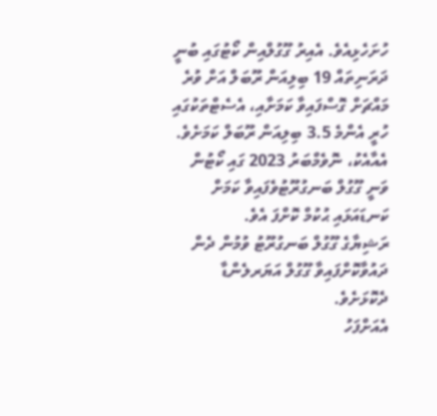ހުށަހެޅިއެވެ. އެއިރު ގޫގުލްއިން ކޯޓުގައި ބުނީ ދަރަނިތައް 19 ބިލިއަން ރޫބަލް އަށް ވުރެ މައްޗަށް ގޮސްފައިވާ ކަމަށާއި، އެސެޓްތަކުގައި ހުރީ އެންމެ 3.5 ބިލިއަން ރޫބަލް ކަމަށެވެ. އެއާއެކު، ނޮވެމްބަރު 2023 ގައި ކޯޓުން ވަނީ ގޫގުލް ބަނގުރޫޓުވެފައިވާ ކަމަށް ކަނޑައަޅައި ޙުކުމް ކޮށްފަ އެވެ.
ރަޝިޔާގެ ގޫގުލް ބަނގުރޫޓު ވުމުން ދެން ދައުވާކޮށްފައިވާ ގޫގުލް އަޔަރލެންޑާ ދެކޮޅަށެވެ.
އެއަށްފަހު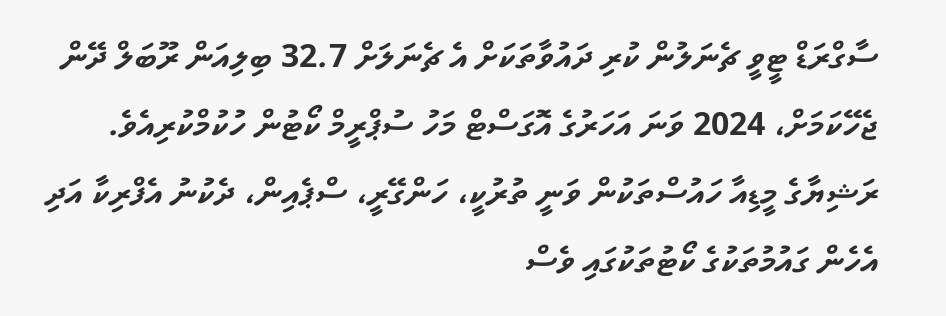ސާގްރަޑް ޓީވީ ޗެނަލުން ކުރި ދައުވާތަކަށް އެ ޗެނަލަށް 32.7 ބިލިއަން ރޫބަލް ދޭން ޖެހޭކަމަށް، 2024 ވަނަ އަހަރުގެ އޮގަސްޓް މަހު ސުޕްރީމް ކޯޓުން ހުކުމްކުރިއެވެ.
ރަޝިޔާގެ މީޑިއާ ހައުސްތަކުން ވަނީ ތުރުކީ، ހަންގޭރީ، ސްޕެއިން، ދެކުނު އެފްރިކާ އަދި އެހެން ގައުމުތަކުގެ ކޯޓުތަކުގައި ވެސް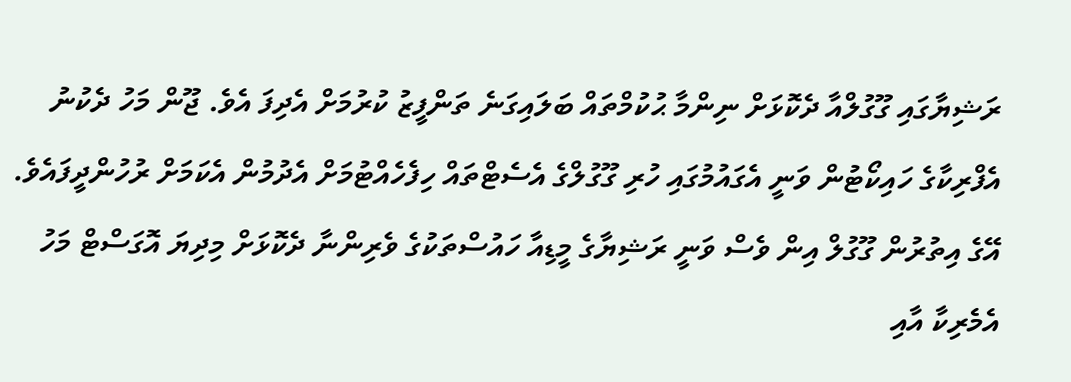ރަޝިޔާގައި ގޫގުލްއާ ދެކޮޅަށް ނިންމާ ޙުކުމްތައް ބަލައިގަނެ ތަންފީޒު ކުރުމަށް އެދިފަ އެވެ. ޖޫން މަހު ދެކުނު އެފްރިކާގެ ހައިކޯޓުން ވަނީ އެގައުމުގައި ހުރި ގޫގުލްގެ އެސެޓްތައް ހިފެހެއްޓުމަށް އެދުމުން އެކަމަށް ރުހުންދީފައެވެ.
އޭގެ އިތުރުން ގޫގުލް އިން ވެސް ވަނީ ރަޝިޔާގެ މީޑިއާ ހައުސްތަކުގެ ވެރިންނާ ދެކޮޅަށް މިދިޔަ އޮގަސްޓް މަހު އެމެރިކާ އާއި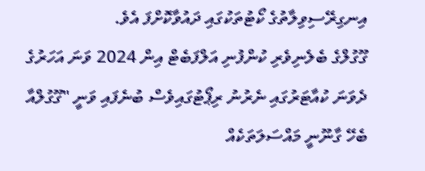އިނގިރޭސިވިލާތުގެ ކޯޓުތަކުގައި ދައުވާކޮށްފަ އެވެ.
ގޫގުލްގެ ބެލެނިވެރި ކުންފުނި އަލްފަބެޓް އިން 2024 ވަނަ އަހަރުގެ ދެވަނަ ކުއާޓަރުގައި ނެރުނު ރިޕޯޓުގައިވެސް ބުނެފައި ވަނީ "ގޫގުލްއާ ބެހޭ ގާނޫނީ މައްސަލަތަކެއް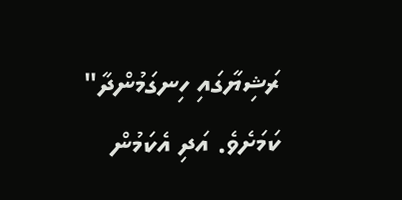ރަޝިޔާގައި ހިނގަމުންދާ" ކަމަށެވެ. އަދި އެކަމުން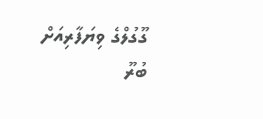ގޫގުލްގެ ވިޔަފާރިއަށް ބުރޫ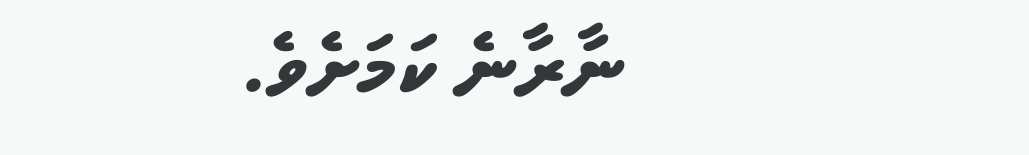ނާރާނެ ކަމަށެވެ.